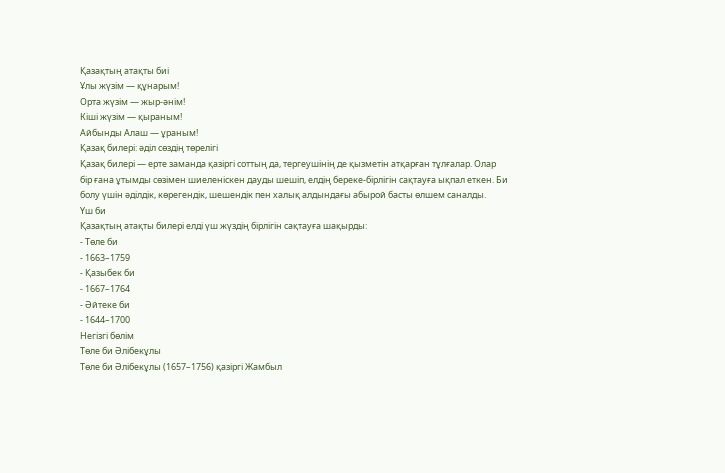Қазақтың атақты биі
Ұлы жүзім — құнарым!
Орта жүзім — жыр-әнім!
Кіші жүзім — қыраным!
Айбынды Алаш — ұраным!
Қазақ билері: әділ сөздің төрелігі
Қазақ билері — ерте заманда қазіргі соттың да, тергеушінің де қызметін атқарған тұлғалар. Олар бір ғана ұтымды сөзімен шиеленіскен дауды шешіп, елдің береке-бірлігін сақтауға ықпал еткен. Би болу үшін әділдік, көрегендік, шешендік пен халық алдындағы абырой басты өлшем саналды.
Үш би
Қазақтың атақты билері елді үш жүздің бірлігін сақтауға шақырды:
- Төле би
- 1663–1759
- Қазыбек би
- 1667–1764
- Әйтеке би
- 1644–1700
Негізгі бөлім
Төле би Әлібекұлы
Төле би Әлібекұлы (1657–1756) қазіргі Жамбыл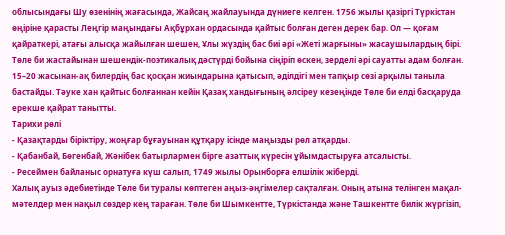облысындағы Шу өзенінің жағасында, Жайсаң жайлауында дүниеге келген. 1756 жылы қазіргі Түркістан өңіріне қарасты Леңгір маңындағы Ақбұрхан ордасында қайтыс болған деген дерек бар. Ол — қоғам қайраткері, атағы алысқа жайылған шешен, Ұлы жүздің бас биі әрі «Жеті жарғыны» жасаушылардың бірі.
Төле би жастайынан шешендік-поэтикалық дәстүрді бойына сіңіріп өскен, зерделі әрі сауатты адам болған. 15–20 жасынан-ақ билердің бас қосқан жиындарына қатысып, әділдігі мен тапқыр сөзі арқылы таныла бастайды. Тәуке хан қайтыс болғаннан кейін Қазақ хандығының әлсіреу кезеңінде Төле би елді басқаруда ерекше қайрат танытты.
Тарихи рөлі
- Қазақтарды біріктіру, жоңғар бұғауынан құтқару ісінде маңызды рөл атқарды.
- Қабанбай, Бөгенбай, Жәнібек батырлармен бірге азаттық күресін ұйымдастыруға атсалысты.
- Ресеймен байланыс орнатуға күш салып, 1749 жылы Орынборға елшілік жіберді.
Халық ауыз әдебиетінде Төле би туралы көптеген аңыз-әңгімелер сақталған. Оның атына телінген мақал-мәтелдер мен нақыл сөздер кең тараған. Төле би Шымкентте, Түркістанда және Ташкентте билік жүргізіп,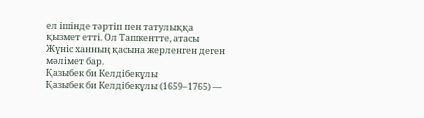ел ішінде тәртіп пен татулыққа қызмет етті. Ол Ташкентте, атасы Жүніс ханның қасына жерленген деген мәлімет бар.
Қазыбек би Келдібекұлы
Қазыбек би Келдібекұлы (1659–1765) —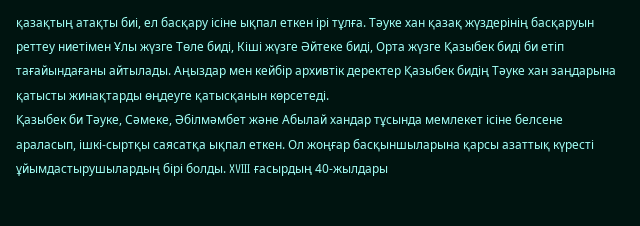қазақтың атақты биі, ел басқару ісіне ықпал еткен ірі тұлға. Тәуке хан қазақ жүздерінің басқаруын реттеу ниетімен Ұлы жүзге Төле биді, Кіші жүзге Әйтеке биді, Орта жүзге Қазыбек биді би етіп тағайындағаны айтылады. Аңыздар мен кейбір архивтік деректер Қазыбек бидің Тәуке хан заңдарына қатысты жинақтарды өңдеуге қатысқанын көрсетеді.
Қазыбек би Тәуке, Сәмеке, Әбілмәмбет және Абылай хандар тұсында мемлекет ісіне белсене араласып, ішкі-сыртқы саясатқа ықпал еткен. Ол жоңғар басқыншыларына қарсы азаттық күресті ұйымдастырушылардың бірі болды. XVIII ғасырдың 40-жылдары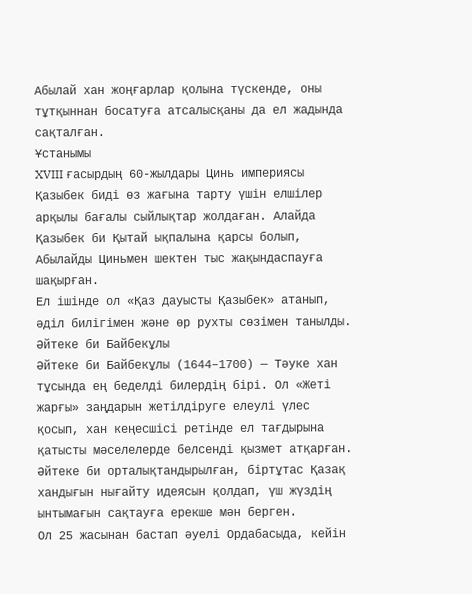Абылай хан жоңғарлар қолына түскенде, оны тұтқыннан босатуға атсалысқаны да ел жадында сақталған.
Ұстанымы
XVIII ғасырдың 60-жылдары Цинь империясы Қазыбек биді өз жағына тарту үшін елшілер арқылы бағалы сыйлықтар жолдаған. Алайда Қазыбек би Қытай ықпалына қарсы болып, Абылайды Циньмен шектен тыс жақындаспауға шақырған.
Ел ішінде ол «Қаз дауысты Қазыбек» атанып, әділ билігімен және өр рухты сөзімен танылды.
Әйтеке би Байбекұлы
Әйтеке би Байбекұлы (1644–1700) — Тәуке хан тұсында ең беделді билердің бірі. Ол «Жеті жарғы» заңдарын жетілдіруге елеулі үлес қосып, хан кеңесшісі ретінде ел тағдырына қатысты мәселелерде белсенді қызмет атқарған. Әйтеке би орталықтандырылған, біртұтас Қазақ хандығын нығайту идеясын қолдап, үш жүздің ынтымағын сақтауға ерекше мән берген.
Ол 25 жасынан бастап әуелі Ордабасыда, кейін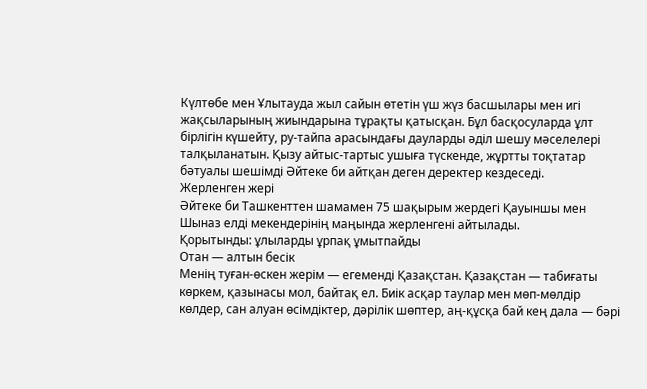Күлтөбе мен Ұлытауда жыл сайын өтетін үш жүз басшылары мен игі жақсыларының жиындарына тұрақты қатысқан. Бұл басқосуларда ұлт бірлігін күшейту, ру-тайпа арасындағы дауларды әділ шешу мәселелері талқыланатын. Қызу айтыс-тартыс ушыға түскенде, жұртты тоқтатар бәтуалы шешімді Әйтеке би айтқан деген деректер кездеседі.
Жерленген жері
Әйтеке би Ташкенттен шамамен 75 шақырым жердегі Қауыншы мен Шыназ елді мекендерінің маңында жерленгені айтылады.
Қорытынды: ұлыларды ұрпақ ұмытпайды
Отан — алтын бесік
Менің туған-өскен жерім — егеменді Қазақстан. Қазақстан — табиғаты көркем, қазынасы мол, байтақ ел. Биік асқар таулар мен мөп-мөлдір көлдер, сан алуан өсімдіктер, дәрілік шөптер, аң-құсқа бай кең дала — бәрі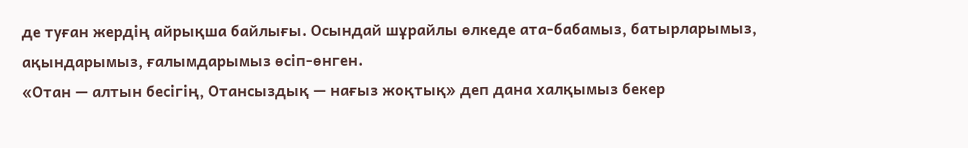де туған жердің айрықша байлығы. Осындай шұрайлы өлкеде ата-бабамыз, батырларымыз, ақындарымыз, ғалымдарымыз өсіп-өнген.
«Отан — алтын бесігің, Отансыздық — нағыз жоқтық» деп дана халқымыз бекер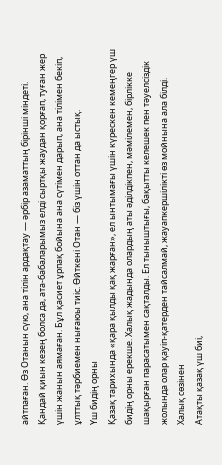айтпаған. Өз Отанын сүю, ана тілін ардақтау — әрбір азаматтың бірінші міндеті. Қандай қиын кезең болса да, ата-бабаларымыз елді сыртқы жаудан қорғап, туған жер үшін жанын аямаған. Бұл қасиет ұрпақ бойына ана сүтімен дарып, ана тілімен бекіп, ұлттық тәрбиемен нығаюы тиіс. Өйткені Отан — біз үшін оттан да ыстық.
Үш бидің орны
Қазақ тарихында «қара қылды қақ жарған», ел ынтымағы үшін күрескен кемеңгер үш бидің орны ерекше. Халық жадында олардың аты әділдікпен, мәмілемен, бірлікке шақырған парасатымен сақталды. Ел тыныштығы, бақытты келешек пен тәуелсіздік жолында олар қауіп-қатерден тайсалмай, жауапкершілікті өз мойнына ала білді.
Халық сөзінен
Атақты қазақ үш биі,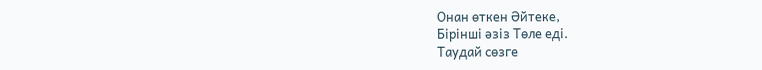Онан өткен Әйтеке,
Бірінші әзіз Төле еді.
Таудай сөзге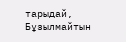тарыдай,
Бұзылмайтын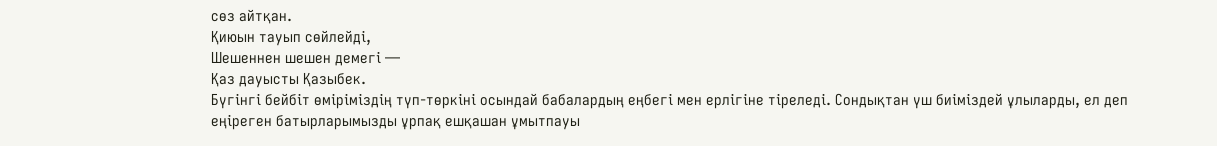сөз айтқан.
Қиюын тауып сөйлейді,
Шешеннен шешен демегі —
Қаз дауысты Қазыбек.
Бүгінгі бейбіт өміріміздің түп-төркіні осындай бабалардың еңбегі мен ерлігіне тіреледі. Сондықтан үш биіміздей ұлыларды, ел деп еңіреген батырларымызды ұрпақ ешқашан ұмытпауы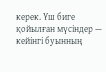керек. Үш биге қойылған мүсіндер — кейінгі буынның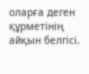оларға деген құрметінің айқын белгісі.